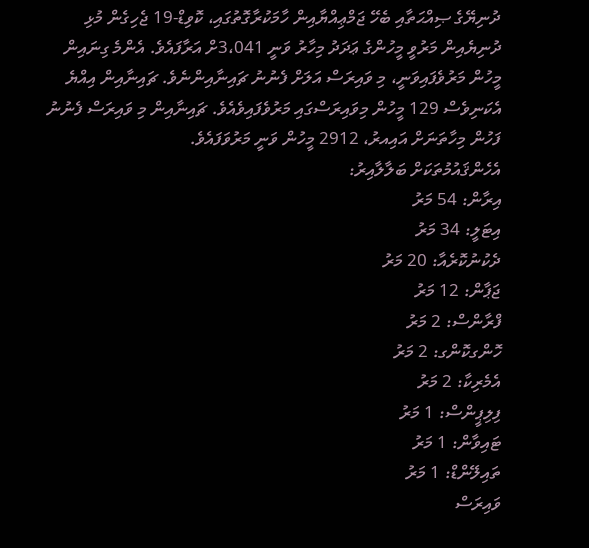ދުނިޔޭގެ ޞިއްޙަތާއި ބެހޭ ޖަމްޢިއްޔާއިން ހާމަކުރާގޮތުގައި، ކޮވިޑް-19 ޖެހިގެން މުޅި ދުނިޔެއިން މަރުވީ މީހުންގެ ޢަދަދު މިހާރު ވަނީ 3،041ށް އަރާފައެވެ. އެންމެ ގިނައިން މީހުން މަރުވެފައިވަނީ، މި ވައިރަސް އަލަށް ފެނުނު ޗައިނާއިންނެވެ. ޗައިނާއިން އިއްޔެ އެކަނިވެސް 129 މީހުން މިވައިރަސްގައި މަރުވެފައިވެއެވެ. ޗައިނާއިން މި ވައިރަސް ފެނުނު ފަހުން މިހާތަނަށް އައިއރު، 2912 މީހުން ވަނީ މަރުވަފައެވެ.
އެހެންޤައުމުތަކަށް ބަލާލާއިރު:
އިރާން: 54 މަރު
އިޓަލީ: 34 މަރު
ދެކުނުކޮރެއާ: 20 މަރު
ޖަޕާން: 12 މަރު
ފްރާންސް: 2 މަރު
ހޮންގކޮންގ: 2 މަރު
އެމެރިކާ: 2 މަރު
ފިލިޕީންސް: 1 މަރު
ޓައިވާން: 1 މަރު
ތައިލޭންޑް: 1 މަރު
ވައިރަސް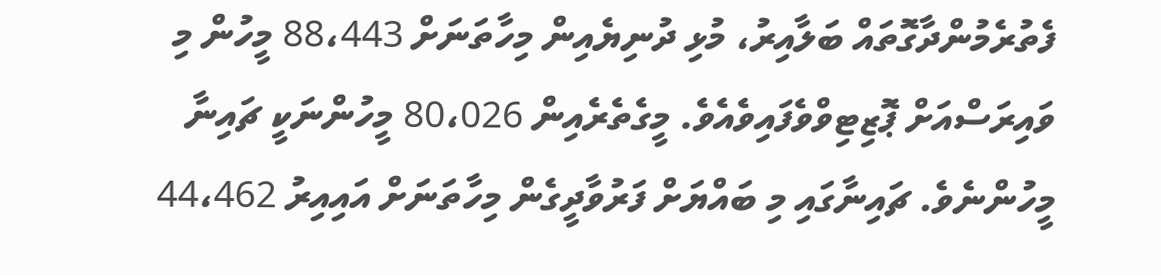ފެތުރެމުންދާގޮތައް ބަލާއިރު، މުޅި ދުނިޔެއިން މިހާތަނަށް 88،443 މީހުން މި ވައިރަސްއަށް ޕޮޒިޓިވްވެފައިވެއެވެ. މީގެތެރެއިން 80،026 މީހުންނަކީ ޗައިނާ މީހުންނެވެ. ޗައިނާގައި މި ބައްޔަށް ފަރުވާދީގެން މިހާތަނަށް އައިއިރު 44،462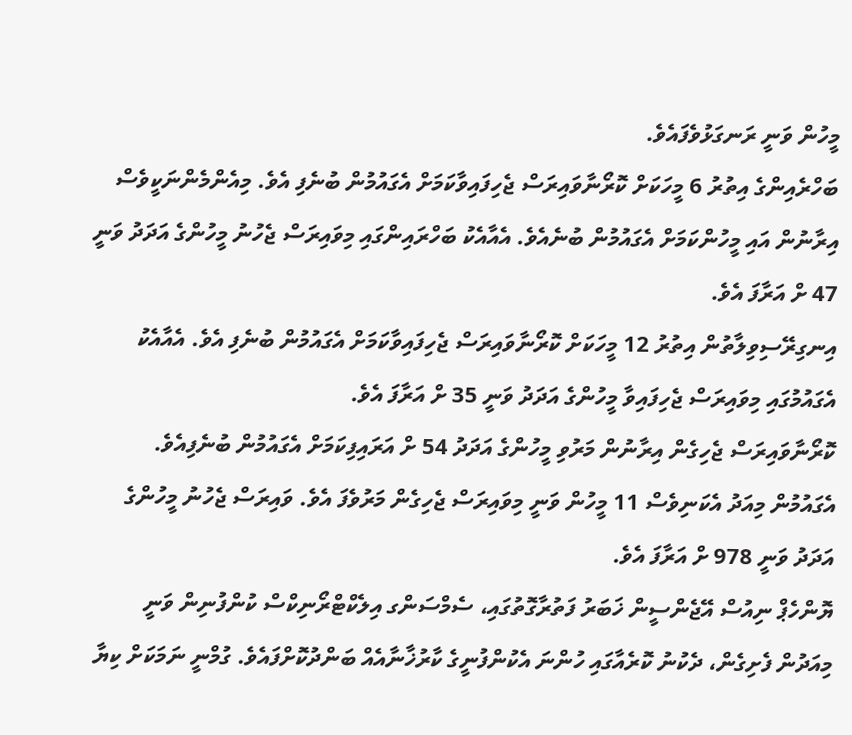މީހުން ވަނީ ރަނގަޅުވެފައެވެ.
ބަހްރެއިންގެ އިތުރު 6 މީހަކަށް ކޮރޯނާވައިރަސް ޖެހިފައިވާކަމަށް އެގައުމުން ބުނެފި އެވެ. މިއެންމެންނަކީވެސް އިރާނުން އައި މީހުންކަމަށް އެގައުމުން ބުނެއެވެ. އެއާއެކު ބަހްރައިންގައި މިވައިރަސް ޖެހުނު މީހުންގެ އަދަދު ވަނީ 47 ށް އަރާފަ އެވެ.
އިނގިރޭސިވިލާތުން އިތުރު 12 މީހަކަށް ކޮރޯނާވައިރަސް ޖެހިފައިވާކަމަށް އެގައުމުން ބުނެފި އެވެ. އެއާއެކު އެގައުމުގައި މިވައިރަސް ޖެހިފައިވާ މީހުންގެ އަދަދު ވަނީ 35 ށް އަރާފަ އެވެ.
ކޮރޯނާވައިރަސް ޖެހިގެން އިރާނުން މަރުވި މީހުންގެ އަދަދު 54 ށް އަރައިފިކަމަށް އެގައުމުން ބުނެފިއެވެ. އެގައުމުން މިއަދު އެކަނިވެސް 11 މީހުން ވަނީ މިވައިރަސް ޖެހިގެން މަރުވެފަ އެވެ. ވައިރަސް ޖެހުނު މީހުންގެ އަދަދު ވަނީ 978 ށް އަރާފަ އެވެ.
ޔޮންހެޕް ނިއުސް އޭޖެންސީން ޚަބަރު ފަތުރާގޮތުގައި، ސެމްސަންގ އިލެކްޓްރޯނިކްސް ކުންފުނިން ވަނީ މިއަދުން ފެށިގެން، ދެކުނު ކޮރެއާގައި ހުންނަ އެކުންފުނީގެ ކާރުޚާނާއެއް ބަންދުކޮށްފައެވެ. ގުމްނީ ނަމަކަށް ކިޔާ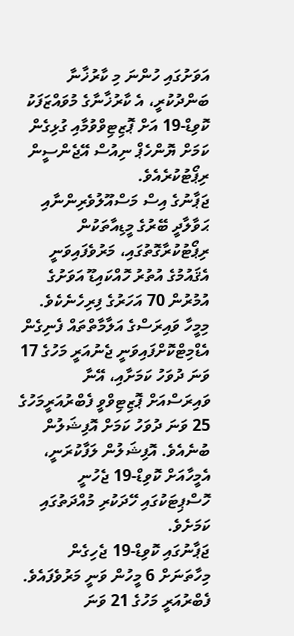އަވަށުގައި ހުންނަ މި ކާރުޚާނާ ބަންދުކުރީ، އެ ކާރުޚާނާގެ މުވައްޒަފަކު ކޮވިޑް-19 އަށް ޕޮޒިޓިވްވުމާއި ގުޅިގެން ކަމަށް ޔޮންހެޕް ނިއުސް އޭޖެންސީން ރިޕޯޓުކުރެއެވެ.
ޖަޕާނުގެ އިސް މަސްއޫލުވެރިންނާއި ޙަވާލާދީ ބޭރުގެ މީޑިއާތަކުން ރިޕޯޓުކުރާގޮތުގައި، މަރުވެފައިވަނީ އެޤައުމުގެ އުތުރު ހޮއްކައިޑޫ އަވަށުގެ އުމުރުން 70 އަހަރުގެ ފިރިހެނެކެވެ.
މިމީހާ ވައިރަސްގެ އަލާމާތްތައް ފެނިގެން އެޑްމިޓްކޮށްފައިވަނީ ޖެނުއަރީ މަހުގެ 17 ވަނަ ދުވަހު ކަމަށާއި، އޭނާ ވައިރަސްއަށް ޕޮޒިޓިވްވީ ފެބްރުއަރީމަހުގެ 25 ވަނަ ދުވަހު ކަމަށް އޮފިޝަލުން ބުނެއެވެ. އޮފިޝަލުން ލަފާކުރަނީ، އެމީހާއަށް ކޮވިޑް-19 ޖެހުނީ ހޮސްޕިޓަކުގައި ހޭދަކުރި މުއްދަތުގައި ކަމަށެވެ.
ޖަޕާނުގައި ކޮވިޑް-19 ޖެހިގެން މިހާތަނަށް 6 މީހުން ވަނީ މަރުވެފައެވެ.
ފެބްރުއަރީ މަހުގެ 21 ވަނަ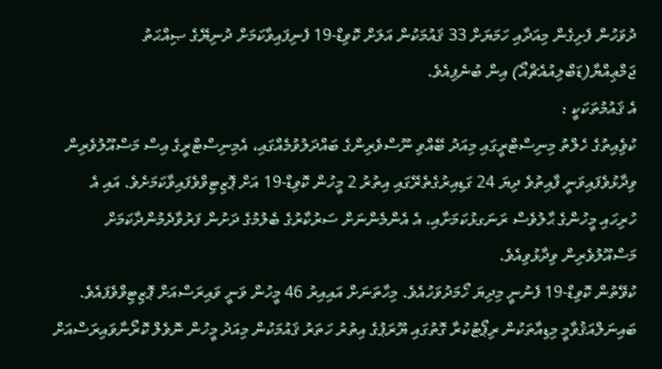ދުވަހުން ފެށިގެން މިއަދާއި ހަމަޔަށް 33 ޤައުމަކުން އަލަށް ކޮވިޑް-19 ފެނިފައިވާކަމަށް ދުނިޔޭގެ ޞިއްޙަތު ޖަމްޢިއްޔާ(ޑަބްލިއުއެޗްއޯ) އިން ބުނެފިއެވެ.
އެ ޤައުމުތަކަކީ :
ކުވެިއިތުގެ ހެލްތު މިނިސްޓްރީގައި މިއަދު ބޭއްވި ނޫސްވެރިންގެ ބައްދަލުވުމެއްގައި، އެމިނިސްޓްރީގެ އިސް މަސްއޫލުވެރިން ވިދާޅުވެފައިވަނީ ފާއިތުވެ ދިޔަ 24 ގަޑިއިރުގެތެރޭގައި އިތުރު 2 މީހުން ކޮވިޑް-19 އަށް ޕޮޒިޓިވްވެފައިވާކަމަށެވެ. އައި އެ ހުރިހައި މީހުންގެ ޙާލުވެސް ރަނަގޅުކަމަށާއި، އެ އެންމެންނަށް ސަރުކާރުގެ ބެލުމުގެ ދަށުން ފަރުވާދެމުންދާކަމަށް މަސްއޫލުވެރިން ވިދާޅުވިއެވެ.
ކުވޭތުން ކޮވިޑް-19 ފެނުނީ މިދިޔަ ހޯމަދުވަހުއެވެ. މިހާތަނަށް އައިއިރު 46 މީހުން ވަނީ ވައިރަސްއަށް ޕޮޒިޓިވްވެފައެވެ.
ބައިނަލްއަޤުވާމީ މިޑިއާތަކުން ރިޕޯޓުކުރާ ގޮތުގައި ޔޫރަޕުގެ އިތުރު ހަތަރު ޤައުމަކުން މިއަދު މީހުން ނޮވެލް ކޮރޯނާވައިރަސްއަށް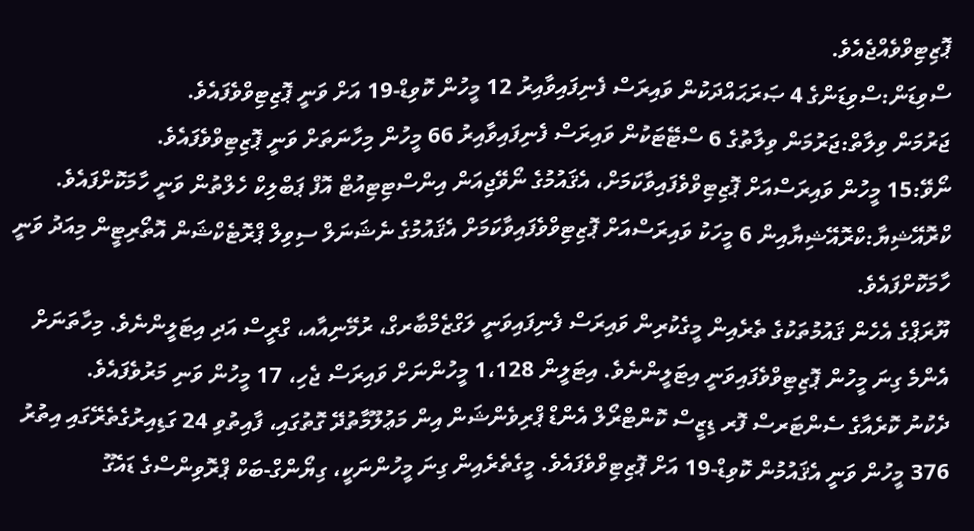ޕޮޒިޓިވްވެއްޖެއެވެ.
ސްވިޑަން:ސްވިޑަންގެ 4 ޞަރަޙައްދަކުން ވައިރަސް ފެނިފައިވާއިރު 12 މީހުން ކޮވިޑް-19 އަށް ވަނީ ޕޮޒިޓިވްވެފައެވެ.
ޖަރުމަން ވިލާތް:ޖަރުމަން ވިލާތުގެ 6 ސްޓޭޓަކުން ވައިރަސް ފެނިފައިވާއިރު 66 މީހުން މިހާނަތަށް ވަނީ ޕޮޒިޓިވްވެފައެވެ.
ނޯވޭ:15 މީހުން ވައިރަސްއަށް ޕޮޒިޓިވްވެފައިވާކަމަށް، އެޤައުމުގެ ނޯވޭޖިއަން އިންސްޓިޓިއުޓް އޮފް ޕަބްލިކް ހެލްތުން ވަނީ ހާމަކޮށްފައެވެ.
ކްރޮއޭޝިޔާ:ކްރޮއޭޝިޔާއިން 6 މީހަކު ވައިރަސްއަށް ޕޮޒިޓިވްވެފައިވާކަމަށް އެޤައުމުގެ ނެޝަނަލް ސިވިލް ޕްރޮޓެކްޝަން އޮތޯރިޓީން މިއަދު ވަނީ ހާމަކޮށްފައެވެ.
ޔޫރަޕްގެ އެހެން ޤައުމުތަކުގެ ތެރެއިން މީގެކުރިން ވައިރަސް ފެނިފައިވަނީ ލަގްޒެމްބާރގް، ރުމޭނިއާއ، ގްރީސް އަދި އިޓަލީންނެވެ. މިހާތަނަށް އެންމެ ގިނަ މީހުން ޕޮޒިޓިވްވެފައިވަނީ އިޓަލީންނެވެ. އިޓަލީން 1،128 މީހުންނަށް ވައިރަސް ޖެހި، 17 މީހުން ވަނި މަރުވެފައެވެ.
ދެކުނު ކޮރެއާގެ ސެންޓަރސް ފޮރ ޑިޒީސް ކޮންޓްރޯލް އެންޑް ޕްރިވެންޝަން އިން މަޢުލޫމާތުދޭ ގޮތުގައި، ފާއިތުވި 24 ގަޑިއިރުގެތެރޭގައި އިތުރު 376 މީހުން ވަނީ އެޤައުމުން ކޮވިޑް-19 އަށް ޕޮޒިޓިވްވެފައެވެ. މީގެތެރެއިން ގިނަ މީހުންނަކީ، ގިޔޯންގް-ބަކް ޕްރޮވިންސްގެ ޑައެގޫ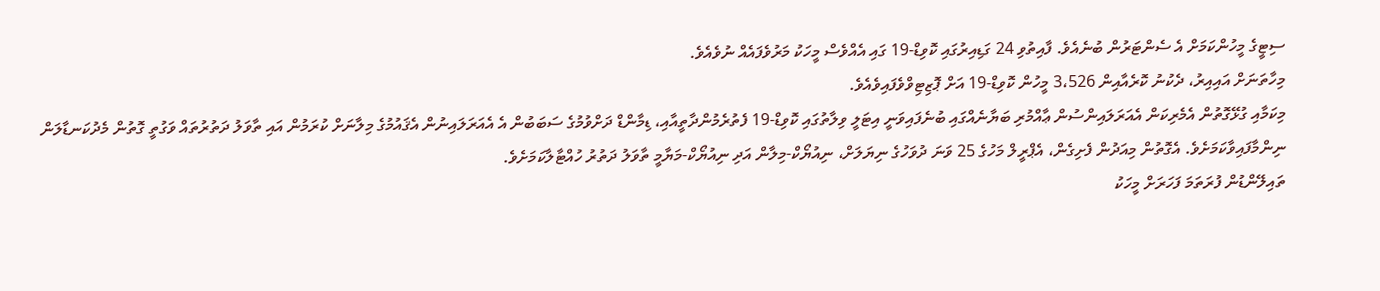ސިޓީގެ މީހުންކަމަށް އެ ސެންޓަރުން ބުނެއެވެ. ފާއިތުވި 24 ގަޑިއިރުގައި ކޮވިޑް-19 ގައި އެއްވެސް މީހަކު މަރުވެފައެއް ނުވެއެވެ.
މިހާތަނަށް އައިއިރު، ދެކުނު ކޮރެއާއިން 3،526 މީހުން ކޮވިޑް-19 އަށް ޕޮޒިޓިވްވެފައިވެއެވެ.
މިކަމާއި ގުޅޭގޮތުން އެމެރިކަން އެއަރަލައިންސުން ޢާއްމުރި ބަޔާނެއްގައި ބުނެފައިވަނީ އިޓަލީ ވިލާތުގައި ކޮވިޑް-19 ފެތުރެމުންދާތީއާއި، ޑިމާންޑް ދަށްވުމުގެ ސަބަބުން އެ އެއަރަލައިނުން އެޤައުމުގެ މިލާނަށް ކުރަމުން އައި ތާވަލު ދަތުރުތައް ވަގުތީ ގޮތުން މެދުކަނޑާލަން ނިންމާފައިވާކަމަށެވެ. އެގޮތުން މިއަދުން ފެށިގެން، އެޕްރީލް މަހުގެ 25 ވަނަ ދުވަހުގެ ނިޔަލަށް، ނިއުޔޯކް-މިލާން އަދި ނިއުޔޯކް-މަޔާމީ ތާވަލު ދަތުރު ހުއްޓާލާކަމަށެވެ.
ތައިލޭންޑުން ފުރަތަމަ ފަހަރަށް މީހަކު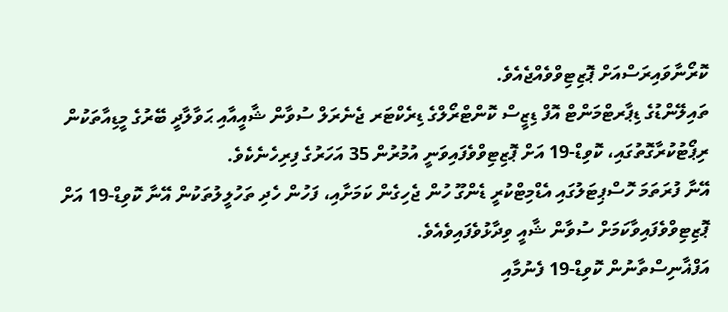ކޮރޯނާވައިރަސްއަށް ޕޮޒިޓިވްވެއްޖެއެވެ.
ތައިލޭންޑުގެ ޑިޕާރޓްމަންޓް އޮފް ޑިޒީސް ކޮންޓްރޯލްގެ ޑިރެކްޓަރ ޖެނެރަލް ސުވާން ޝާއީއާއި ޙަވާލާދީ ބޭރުގެ މީޑިއާތަކުން ރިޕޯޓުކުރާގޮތުގައި، ކޮވިޑް-19 އަށް ޕޮޒިޓިވްވެފައިވަނީ އުމުރުން 35 އަހަރުގެ ފިރިހެނެކެވެ.
އޭނާ ފުރަތަމަ ހޮސްޕިޓަލުގައި އެޑްމިޓްކުރީ ޑެންގޫ ހުން ޖެހިގެން ކަމަށާއި، ފަހުން ހެދި ތަހުލީލުތަކުން އޭނާ ކޮވިޑް-19 އަށް ޕޮޒިޓިވްވެފައިވާކަމަށް ސުވާން ޝާއީ ވިދާޅުވެފައިވެއެވެ.
އަފްޣާނިސްތާނުން ކޮވިޑް-19 ފެނުމާއި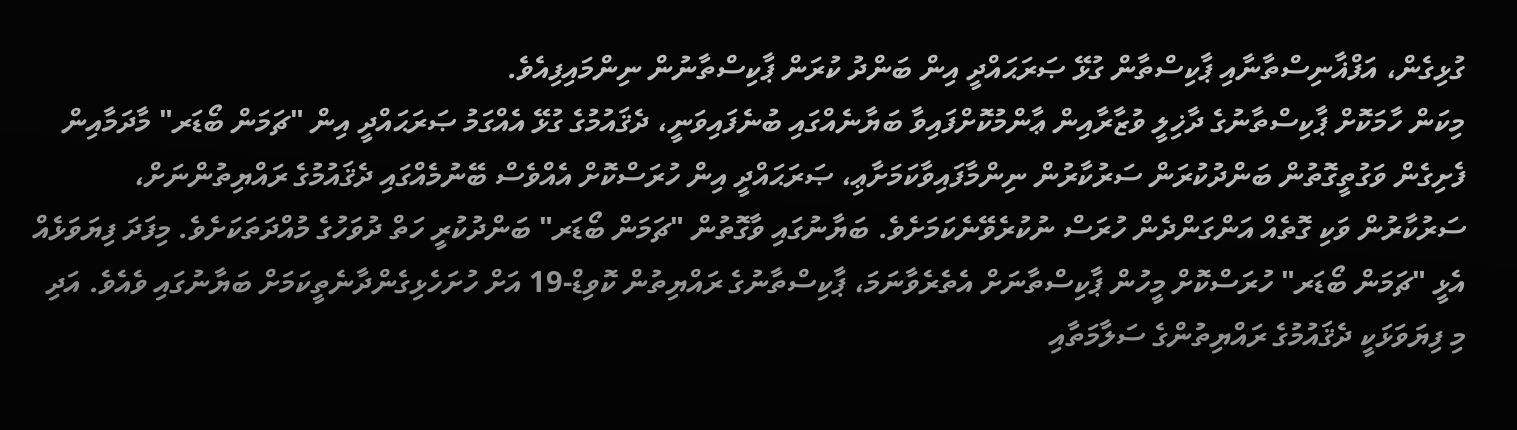ގުޅިގެން، އަފްޣާނިސްތާނާއި ޕާކިސްތާން ގުޅޭ ޞަރަޙައްދީ އިން ބަންދު ކުރަން ޕާކިސްތާނުން ނިންމައިފިއެވެ.
މިކަން ހާމަކޮށް ޕާކިސްތާނުގެ ދާޚިލީ ވުޒާރާއިން ޢާންމުކޮށްފައިވާ ބަޔާނެއްގައި ބުނެފައިވަނީ، ދެޤައުމުގެ ގުޅޭ އެއްގަމު ޞަރަޙައްދީ އިން "ޗަމަން ބޯޑަރ" މާދަމާއިން ފެށިގެން ވަގުތީގޮތުން ބަންދުކުރަން ސަރުކާރުން ނިންމާފައިވާކަމަށާޢި، ޞަރަޙައްދީ އިން ހުރަސްކޮށް އެއްވެސް ބޭނުމެއްގައި ދެޤައުމުގެ ރައްޔިތުންނަށް، ސަރުކާރުން ވަކި ގޮތެއް އަންގަންދެން ހުރަސް ނުކުރެވޭނެކަމަށެވެ. ބަޔާނުގައި ވާގޮތުން "ޗަމަން ބޯޑަރ" ބަންދުކުރީ ހަތް ދުވަހުގެ މުއްދަތަކަށެވެ. މިފަދަ ފިޔަވަޅެއް އެޅީ "ޗަމަން ބޯޑަރ" ހުރަސްކޮށް މީހުން ޕާކިސްތާނަށް އެތެރެވާނަމަ، ޕާކިސްތާނުގެ ރައްޔިތުން ކޮވިޑް-19 އަށް ހުށަހެޅިގެންދާނެތީކަމަށް ބަޔާނުގައި ވެއެވެ. އަދި މި ފިޔަވަޅަކީ ދެޤައުމުގެ ރައްޔިތުންގެ ސަލާމަތާއި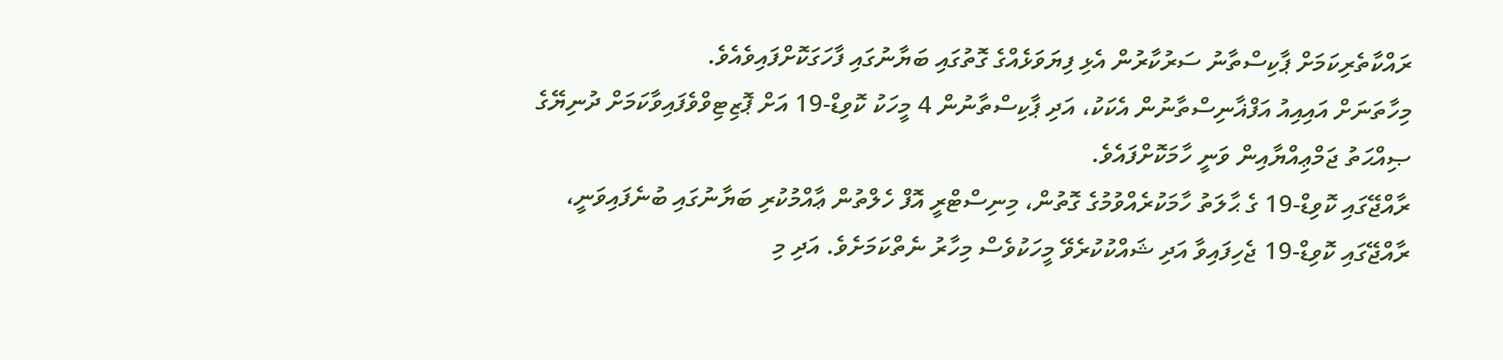ރައްކާތެރިކަމަށް ޕާކިސްތާނު ސަރުކާރުން އެޅި ފިޔަވަޅެއްގެ ގޮތުގައި ބަޔާނުގައި ފާހަގަކޮށްފައިވެއެވެ.
މިހާތަނަށް އައިއިއު އަފްޣާނިސްތާނުން އެކަކު، އަދި ޕާކިސްތާނުން 4 މީހަކު ކޮވިޑް-19 އަށް ޕޮޒިޓިވްވެފައިވާކަމަށް ދުނިޔޭގެ ޞިއްޙަތު ޖަމްޢިއްޔާއިން ވަނީ ހާމަކޮށްފައެވެ.
ރާއްޖޭގައި ކޮވިޑް-19 ގެ ޙާލަތު ހާމަކުރެއްވުމުގެ ގޮތުން، މިނިސްޓްރީ އޮފް ހެލްތުން ޢާއްމުކުރި ބަޔާނުގައި ބުނެފައިވަނީ، ރާއްޖޭގައި ކޮވިޑް-19 ޖެހިފައިވާ އަދި ޝައްކުކުރެވޭ މީހަކުވެސް މިހާރު ނެތްކަމަށެވެ. އަދި މި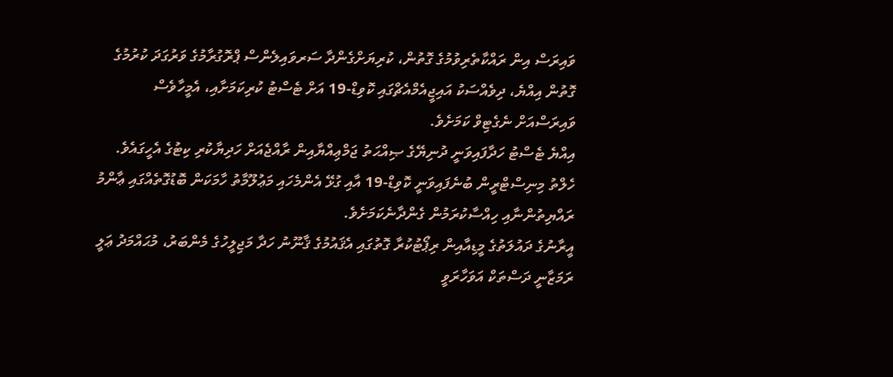ވައިރަސް އިން ރައްކާތެރިވުމުގެ ގޮތުން، ކުރިޔަށްގެންދާ ސަރވައިލެންސް ޕްރޮގުރާމުގެ ވަރުގަދަ ކުރުމުގެ ގޮތުން އިއްޔެ، ދިވެއްސަކު އައިޖީއެމްއެޗްގައި ކޮވިޑް-19 އަށް ޓެސްޓު ކުރިކަމަށާއި، އެމީހާވެސް ވައިރަސްއަށް ނެގެޓިވް ކަމަށެވެ.
އިއްޔެ ޓެސްޓު ހަދާފައިވަނީ ދުނިޔޭގެ ޞިއްޙަތު ޖަމްޢިއްޔާއިން ރާއްޖެއަށް ހަދިޔާކުރި ކިޓުގެ އެހީގައެވެ.
ހެލްތު މިނިސްޓްރީން ބުނެފައިވަނީ ކޮވިޑް-19 އާއި ގުޅޭ އެންމެހައި މަޢުލޫމާތު ހާމަކަން ބޮޑުގޮތެއްގައި ޢާންމު ރައްޔިތުންނާއި ހިއްސާކުރަމުން ގެންދާނެކަމަށެވެ.
އީރާނުގެ ދައުލަތުގެ މީޑިއާއިން ރިޕޯޓުކުރާ ގޮތުގައި އެޤައުމުގެ ޤާނޫނު ހަދާ މަޖިލީހުގެ މެންބަރު، މުޙައްމަދު ޢަލީ ރަމަޒާނީ ދަސްތަކް އަވަހާރަވީ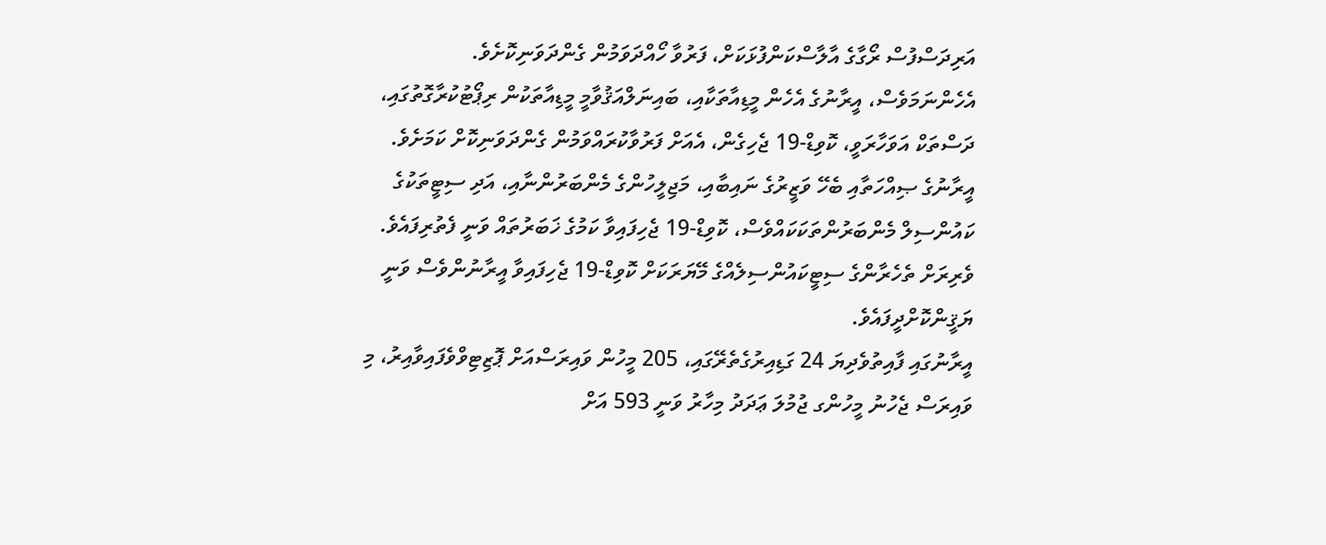އަރިދަސްފުސް ރޯގާގެ އާލާސްކަންފުޅަކަށް، ފަރުވާ ހޯއްދަވަމުން ގެންދަވަނިކޮށެވެ.
އެހެންނަމަވެސް، އީރާނުގެ އެހެން މީޑިއާތަކާއި، ބައިނަލްއަޤުވާމީ މީޑިއާތަކުން ރިޕޯޓުކުރާގޮތުގައި، ދަސްތަކް އަވަހާރަވީ، ކޮވިޑް-19 ޖެހިގެން، އެއަށް ފަރުވާކުރައްވަމުން ގެންދަވަނިކޮށް ކަމަށެވެ.
އީރާނުގެ ޞިއްހަތާއި ބެހޭ ވަޒީރުގެ ނައިބާއި، މަޖިލީހުންގެ މެންބަރުންނާއި، އަދި ސިޓީތަކުގެ ކައުންސިލް މެންބަރުންތަކަކައްވެސް، ކޮވިޑް-19 ޖެހިފައިވާ ކަމުގެ ޚަބަރުތައް ވަނީ ފެތުރިފައެވެ.
ވެރިރަށް ތެހެރާންގެ ސިޓީކައުންސިލެއްގެ މޭޔަރަކަށް ކޮވިޑް-19 ޖެހިފައިވާ އީރާނުންވެސް ވަނީ ޔަޤީންކޮށްދީފައެވެ.
އީރާނުގައި ފާއިތުވެދިޔަ 24 ގަޑިއިރުގެތެރޭގައި، 205 މީހުން ވައިރަސްއަށް ޕޮޒިޓިވްވެފައިވާއިރު، މި ވައިރަސް ޖެހުނު މީހުންގ ޖުމުލަ ޢަދަދު މިހާރު ވަނީ 593 އަށް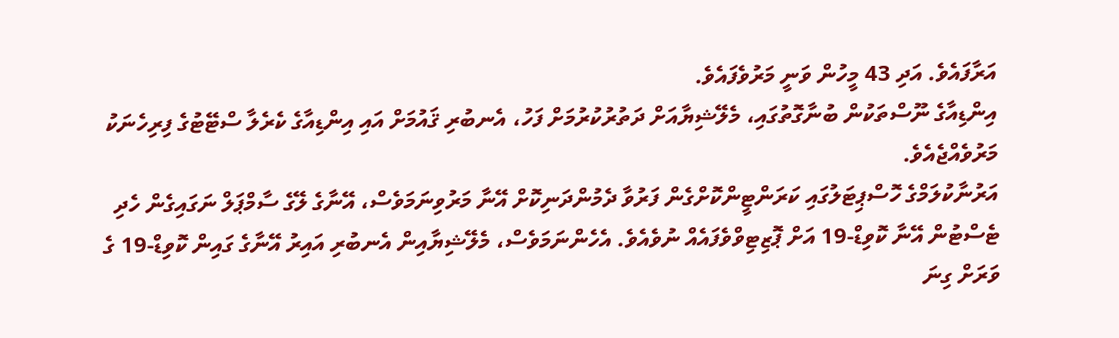އަރާފައެވެ. އަދި 43 މީހުން ވަނީ މަރުވެފައެވެ.
އިންޑިއާގެ ނޫސްތަކުން ބުނާގޮތުގައި، މެލޭޝިޔާއަށް ދަތުރުކުރުމަށް ފަހު، އެނބުރި ޤައުމަށް އައި އިންޑިއާގެ ކެރެލާ ސްޓޭޓުގެ ފިރިހެނަކު މަރުވެއްޖެއެވެ.
އަރުނާކުލަމްގެ ހޮސްޕިޓަލުގައި ކަރަންޓީންކޮށްގެން ފަރުވާ ދެމުންދަނިކޮށް އޭނާ މަރުވިނަމަވެސް، އޭނާގެ ލޭގެ ސާމްޕަލް ނަގައިގެން ހެދި ޓެސްޓުން އޭނާ ކޮވިޑް-19 އަށް ޕޮޒިޓިވްވެފައެއް ނުވެއެވެ. އެހެންނަމަވެސް، މެލޭޝިޔާއިން އެނބުރި އައިރު އޭނާގެ ގައިން ކޮވިޑް-19 ގެ ވަރަށް ގިނަ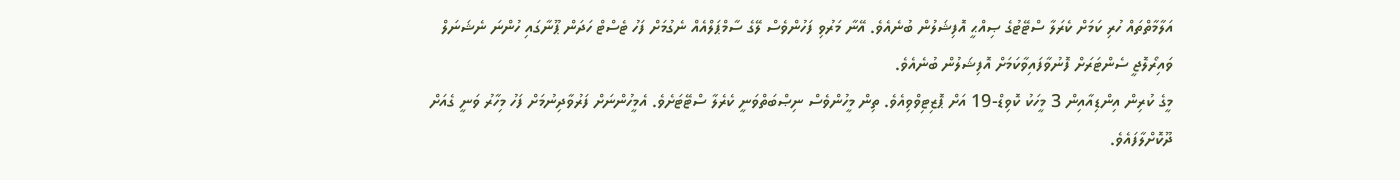އަލާމާތްތައް ހުރި ކަމަށް ކެރަލާ ސްޓޭޓުގެ ޞިއްޙީ އޮފިޝަލުން ބުނެއެވެ. އޭނާ މަރުވި ފަހުންވެސް ލޭގެ ސާމްޕަލްއެއް ނެގުމަށް ފަހު ޓެސްޓް ހަދަން ޕޫނާގައި ހުންނަ ނެޝަނަލް ވައިރޯލޮޖީ ސެންޓަރަށް ފޮނުވާފައިވާކަމަށް އޮފިޝަލުން ބުނެއެވެ.
މީގެ ކުރިން އިންޑިއާއިން 3 މީހަކު ކޮވިޑް-19 އަށް ޕޮޒިޓިވްވިއެވެ. ތިން މީހުންވެސް ނިޞްބަތްވަނީ ކެރެލާ ސްޓޭޓަށެވެ. އެމީހުންނަށް ފަރުވާދިނުމަށް ފަހު މިހާރު ވަނީ ގެއަށް ދޫކޮށްލާފައެވެ.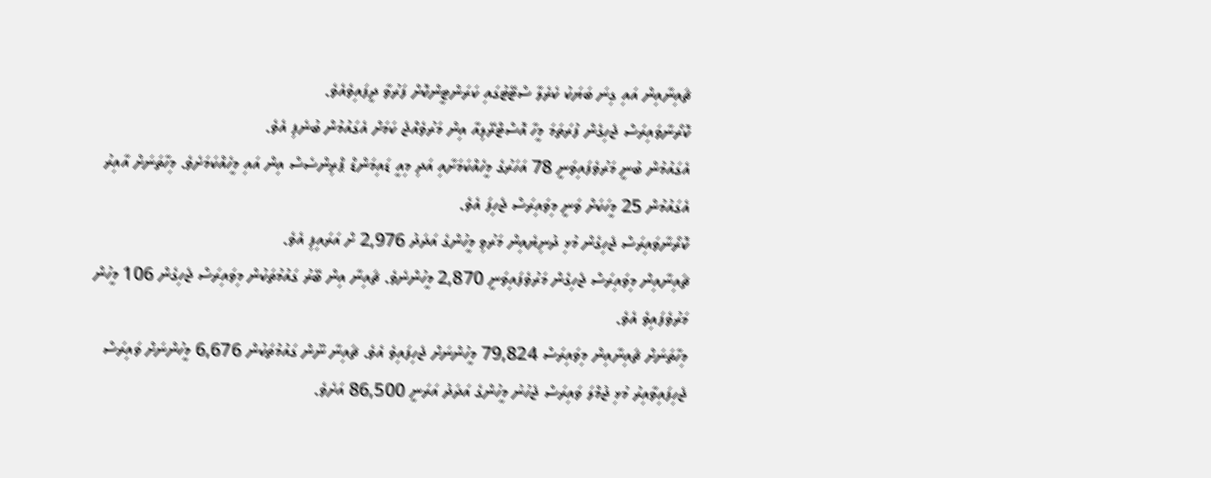ޗައިނާއިން އައި ގިނަ ބަޔަކު ކެރެލާ ސްޓޭޓުގައި ކަރަންޓީންކޮށް ފަރުވާ ދީފައިވެއެވެ.
ކޮރޯނާވައިރަސް ޖެހިގެން ފުރަތަމަ މީހާ އޮސްޓްރޭލިއާ އިން މަރުވެއްޖެ ކަމަށް އެގައުމުން ބުނެފި އެވެ.
އެގައުމުން ބުނީ މަރުވެފައިވަނީ 78 އަހަރުގެ މީހެއްކަމަށާއި އަދި މިއީ ޑައިމަންޑް ޕްރިންސެސް އިން އައި މީހެއްކަމަށެވެ. މިހާތަނަށް އާއިރު އެގައުމުން 25 މީހަކަށް ވަނީ މިވައިރަސް ޖެހިފަ އެވެ.
ކޮރޯނާވައިރަސް ޖެހިގެން މުޅި ދުނިޔެއިން މަރުވި މީހުންގެ އަދަދު 2,976 ށް އަރައިފި އެވެ.
ޗައިނާއިން މިވައިރަސް ޖެހިގެން މަރުވެފައިވަނީ 2,870 މީހުންނެވެ. ޗައިނާ އިން ބޭރު ގައުމުތަކުން މިވައިރަސް ޖެހިގެން 106 މީހުން މަރުވެފައިވެ އެވެ.
މިހާތަނަށް ޗައިނާއިން މިވައިރަސް 79,824 މީހުންނަށް ޖެހިފައިވެ އެވެ. ޗައިނާ ނޫން ގައުމުތަކުން 6,676 މީހުންނަށް ވައިރަސް ޖެހިފައިވާއިރު މުޅި ޖުމްލަ ވައިރަސް ޖެހުނު މީހުންގެ އަދަދު އަރަނީ 86,500 އަށެވެ.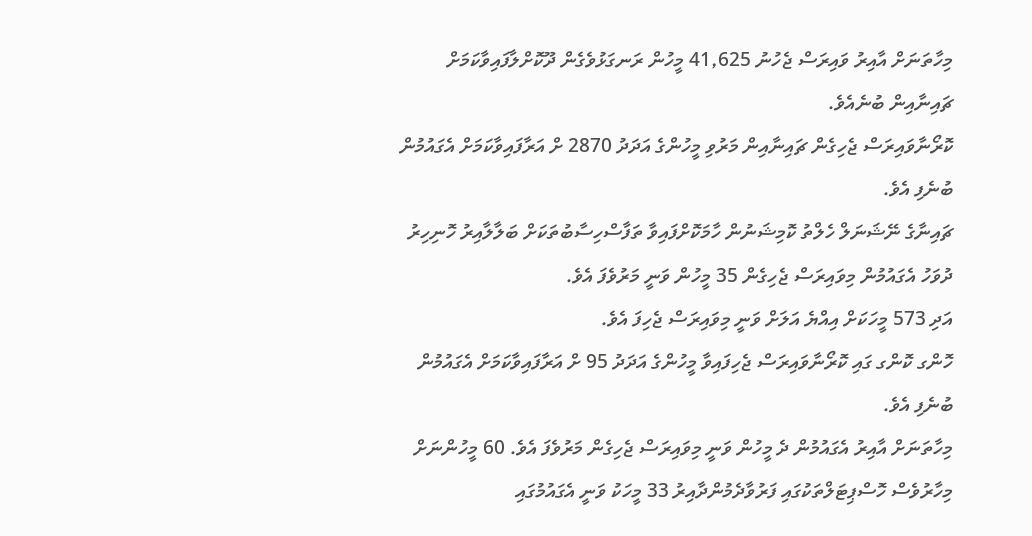މިހާތަނަށް އާއިރު ވައިރަސް ޖެހުނު 41,625 މީހުން ރަނގަޅުވެގެން ދޫކޮށްލާފައިވާކަމަށް ޗައިނާއިން ބުނެއެވެ.
ކޮރޯނާވައިރަސް ޖެހިގެން ޗައިނާއިން މަރުވި މީހުންގެ އަދަދު 2870 ށް އަރާފައިވާކަމަށް އެގައުމުން ބުނެފި އެވެ.
ޗައިނާގެ ނޭޝަނަލް ހެލްތު ކޮމިޝަނުން ހާމަކޮށްފައިވާ ތަފާސްހިސާބުތަކަށް ބަލާލާއިރު ހޮނިހިރު ދުވަހު އެގައުމުން މިވައިރަސް ޖެހިގެން 35 މީހުން ވަނީ މަރުވެފަ އެވެ.
އަދި 573 މީހަކަށް އިއްޔެ އަލަށް ވަނީ މިވައިރަސް ޖެހިފަ އެވެ.
ހޮންގ ކޮންގ ގައި ކޮރޯނާވައިރަސް ޖެހިފައިވާ މީހުންގެ އަދަދު 95 ށް އަރާފައިވާކަމަށް އެގައުމުން ބުނެފި އެވެ.
މިހާތަނަށް އާއިރު އެގައުމުން ދެ މީހުން ވަނީ މިވައިރަސް ޖެހިގެން މަރުވެފަ އެވެ. 60 މީހުންނަށް މިހާރުވެސް ހޮސްޕިޓަލްތަކުގައި ފަރުވާދެމުންދާއިރު 33 މީހަކު ވަނީ އެގައުމުގައި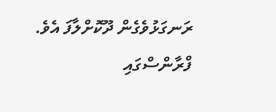ރަނގަޅުވެގެން ދޫކޮށްލާފަ އެވެ.
ފްރާންސްގައި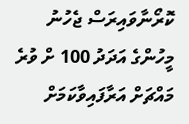ކޮރޯނާވައިރަސް ޖެހުނު މީހުންގެ އަދަދު 100 ށް ވުރެ މައްޗަށް އަރާފައިވާކަމަށް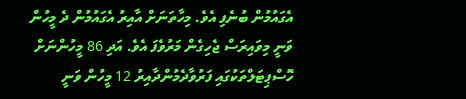އެގައުމުން ބުނެފި އެވެ. މިހާތަނަށް އާއިރު އެގައުމުން ދެ މީހުން ވަނީ މިވައިރަސް ޖެހިގެން މަރުވެފަ އެވެ. އަދި 86 މީހުންނަށް ހޮސްޕިޓަލްތަކުގައި ފަރުވާދެމުންދާއިރު 12 މީހުން ވަނީ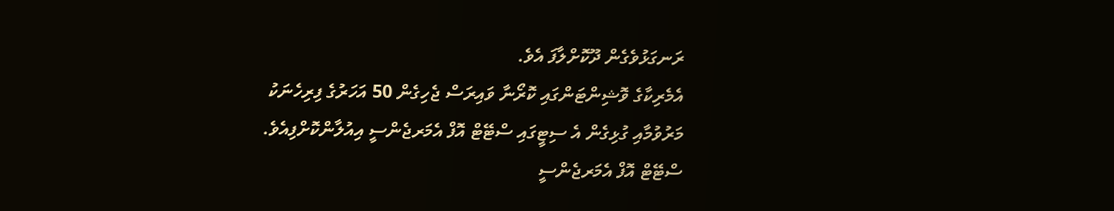ރަނގަޅުވެގެން ދޫކޮށްލާފަ އެވެ.
އެމެރިކާގެ ވޮޝިންޓަންގައި ކޮރޯނާ ވައިރަސް ޖެހިގެން 50 އަހަރުގެ ފިރިހެނަކު މަރުވުމާއި ގުޅިގެން އެ ސިޓީގައި ސްޓޭޓް އޮފް އެމަރޖެންސީ އިއުލާންކޮށްފިއެވެ.
ސްޓޭޓް އޮފް އެމަރޖެންސީ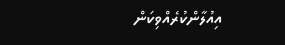އިއުލާންކުރެއްވިކަން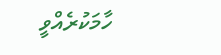ހާމަކުރެއްވީ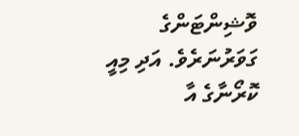ވޮޝިންޓަންގެ ގަވަރުނަރެވެ. އަދި މިއީ ކޮރޯނާގެ އާ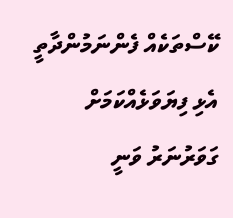ކޭސްތަކެއް ފެންނަމުންދާތީ އެޅި ފިޔަވަޅެއްކަމަށް ގަވަރުނަރު ވަނީ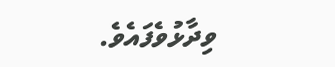ވިދާޅުވެފައެވެ.